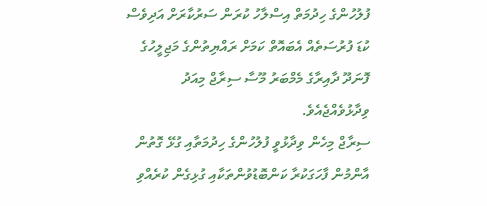ފުލުހުންގެ ހިދުމަތް އިސްލާހު ކުރަން ސަރުކާރަށް އަދިވެސް ކުޑަ ފުރުސަތެއް އެބައޮތް ކަމަށް ރައްޔިތުންގެ މަޖިލީހުގެ ފޮނަދޫ ދާއިރާގެ މެމްބަރު މޫސާ ސިރާޖް މިއަދު ވިދާޅުވެއްޖެއެވެ.
ސިރާޖް މިހެން ވިދާޅުވީ ފުލުހުންގެ ހިދުމަތާއި ގުޅޭ ގޮތުން އާންމުން ފާހަގަކުރާ ކަންބޮޑުވުންތަކާއި ގުޅިގެން ކުރެއްވި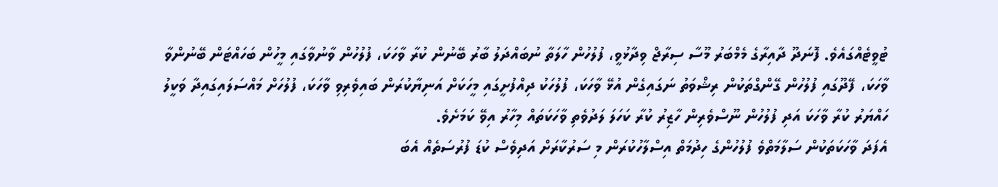ޓުވީޓެއްގައެވެ. ފޮނަދޫ ދާއިރާގެ މެމްބަރު މޫސާ ސިރާޖް ވިދާޅުވީ، ފުލުހުން ހާލަތާ ނުބައްދަލު ބާރު ބޭނުން ކުރާ ވާހަކަ، ފުލުހުން ވާނުވާގައި މީހުން ބަހައްޓަން ބޭނުންވާ ވާހަކަ، ފޭދޫގައި ފުލުހުން ގޭންގްތަކުން ރިޝްވަތު ނަގައިގެން އުޅޭ ވާހަކަ، ފުލުހަކު ދިއްފުށީގައި މީހަކަށް އަނިޔާކުރަން ބައިވެރިވި ވާހަކަ، ފުލުހަށް މައްސަލައިގައިދާ ވަކީލު ހައްޔަރު ކުރާ ވާހަކަ އަދި ފުލުހުން ނޫސްވެރިން ހާޒިރު ކުރާ ކަހަލަ ލަދުވެތި ވާހަކަތައް މިހާރު އިވޭ ކަމަށެވެ.
އެފަދަ ވާހަކަތަކުން ސަލާމަތްވެ ފުލުހުންގެ ހިދުމަތް އިސްލާހުކުރަން މި ސަރުކާރަށް އަދިވެސް ކުޑަ ފުރުސަތެއް އެބަ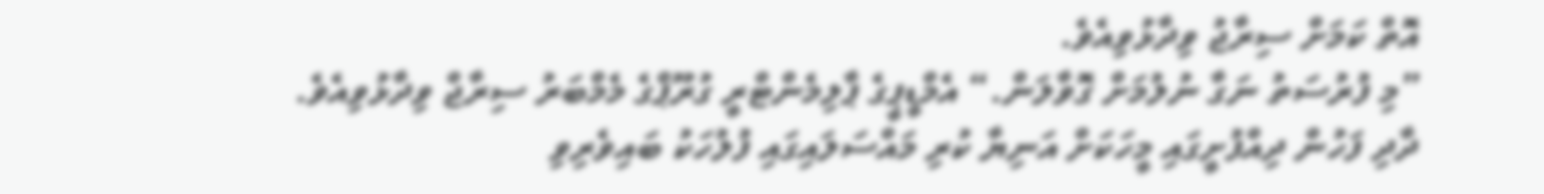އޮތް ކަމަށް ސިރާޖު ވިދާޅުވިއެވެ.
”މި ފުރުސަތު ނަގާ ނުލުމަށް ގޮވާލަން.“ އެމްޑީޕީގެ ޕާލިމެންޓްރީ ގުރޫޕްގެ މެމްބަރު ސިރާޖް ވިދާޅުވިއެވެ.
ދާދި ފަހުން ދިއްފުށީގައި މީހަކަށް އަނިޔާ ކުރި މައްސަލައިގައި ފުލުހަކު ބައިވެރިވި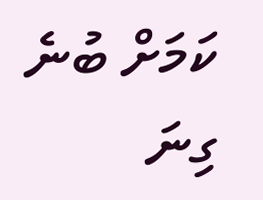ކަމަށް ބުނެ ގިނަ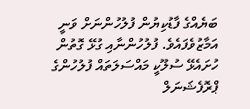ބަޔެއްގެ ފާޑުކިޔުން ފުލުހުންނަށް ވަނީ އަމާޒުވެފައެވެ. ފުލުހުންނާއި ގުޅޭ ގޮތުން ހުށައެޅޭ ސުލޫކީ މައްސަލަތައް ފުލުހުންގެ ޕްރޮފެޝަނަލް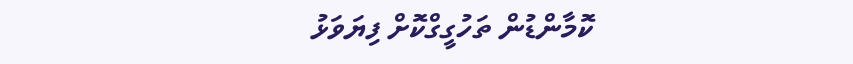ކޮމާންޑުން ތަހުގީގްކޮށް ފިޔަވަޅު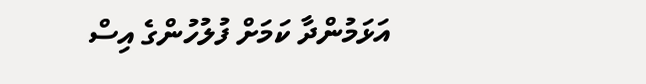އަޅަމުންދާ ކަމަށް ފުލުހުންގެ އިސް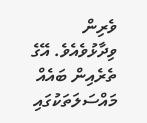ވެރިން ވިދާޅުވެއެވެ. އޭގެ ތެރެއިން ބައެއް މައްސަލަތަކުގައި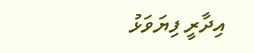އިދާރީ ފިޔަވަޅު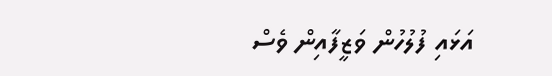އަޅައި ފުލުހުން ވަޒީފާއިން ވެސް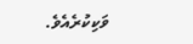ވަކިކުރެއެވެ.